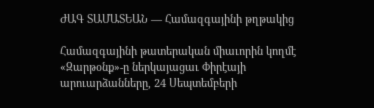ԺԱԳ ՏԱՄԱՏԵԱՆ — Համազգայինի թղթակից

Համազգայինի թատերական միաւորին կողմէ «Զարթօնք»-ը ներկայացաւ Փիրէայի արուարձանները, 24 Սեպտեմբերի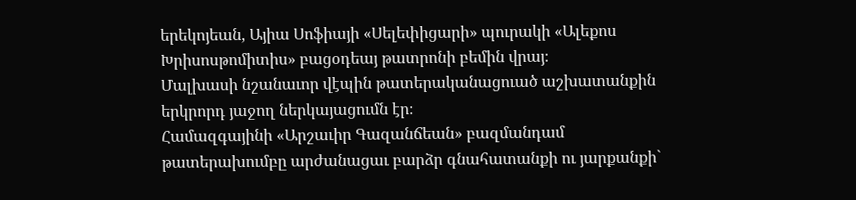երեկոյեան, Այիա Սոֆիայի «Սելեփիցարի» պուրակի «Ալեքոս Խրիսոսթոմիտիս» բացօդեայ թատրոնի բեմին վրայ։
Մալխասի նշանաւոր վէպին թատերականացուած աշխատանքին երկրորդ յաջող ներկայացումն էր։
Համազգայինի «Արշաւիր Գազանճեան» բազմանդամ թատերախումբը արժանացաւ բարձր գնահատանքի ու յարքանքի`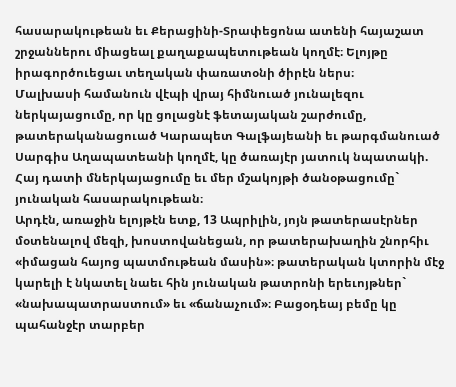հասարակութեան եւ Քերացինի-Տրափեցոնա ատենի հայաշատ շրջաններու միացեալ քաղաքապետութեան կողմէ։ Ելոյթը իրագործուեցաւ տեղական փառատօնի ծիրէն ներս։
Մալխասի համանուն վէպի վրայ հիմնուած յունալեզու ներկայացումը, որ կը ցոլացնէ ֆետայական շարժումը, թատերականացուած Կարապետ Գալֆայեանի եւ թարգմանուած Սարգիս Աղապատեանի կողմէ, կը ծառայէր յատուկ նպատակի. Հայ դատի մներկայացումը եւ մեր մշակոյթի ծանօթացումը` յունական հասարակութեան։
Արդէն, առաջին ելոյթէն ետք, 13 Ապրիլին, յոյն թատերասէրներ մօտենալով մեզի, խոստովանեցան, որ թատերախաղին շնորհիւ «իմացան հայոց պատմութեան մասին»։ թատերական կտորին մէջ կարելի է նկատել նաեւ հին յունական թատրոնի երեւոյթներ` «նախապատրաստում» եւ «ճանաչում»։ Բացօդեայ բեմը կը պահանջէր տարբեր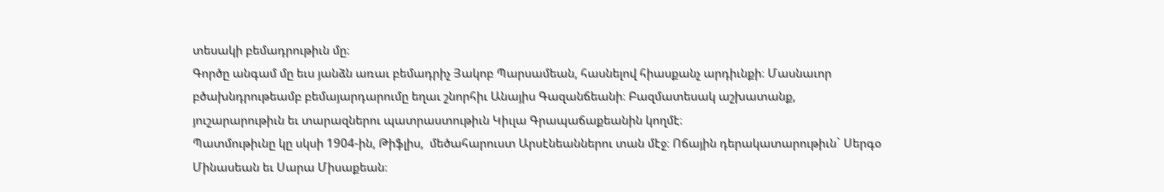տեսակի բեմադրութիւն մը։
Գործը անգամ մը եւս յանձն առաւ բեմադրիչ Յակոբ Պարսամեան, հասնելով հիասքանչ արդիւնքի։ Մասնաւոր բծախնդրութեամբ բեմայարդարումը եղաւ շնորհիւ Անայիս Գազանճեանի։ Բազմատեսակ աշխատանք, յուշարարութիւն եւ տարազներու պատրաստութիւն Կիւլա Գրապաճաքեանին կողմէ։
Պատմութիւնը կը սկսի 1904-ին, Թիֆլիս,  մեծահարուստ Արսէնեաններու տան մէջ։ Ոճային դերակատարութիւն` Սերգօ Մինասեան եւ Սարա Միսաքեան։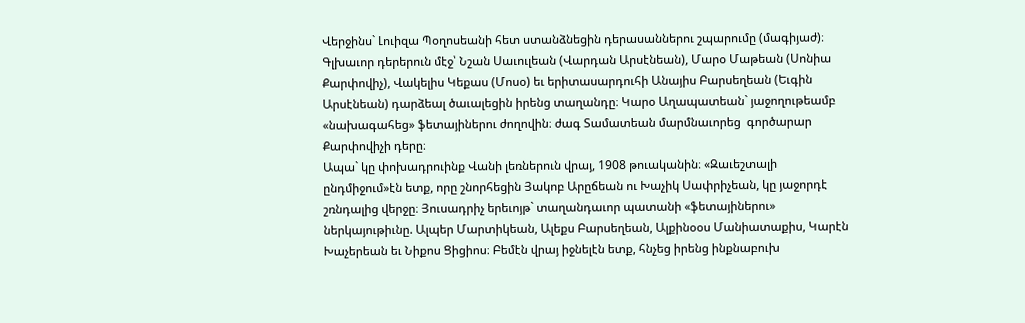Վերջինս` Լուիզա Պօղոսեանի հետ ստանձնեցին դերասաններու շպարումը (մագիյաժ)։ Գլխաւոր դերերուն մէջ՝ Նշան Սաւուլեան (Վարդան Արսէնեան), Մարօ Մաթեան (Սոնիա Քարփովիչ), Վակելիս Կեքաս (Մոսօ) եւ երիտասարդուհի Անայիս Բարսեղեան (Եւգին Արսէնեան) դարձեալ ծաւալեցին իրենց տաղանդը։ Կարօ Աղապատեան` յաջողութեամբ «նախագահեց» ֆետայիներու ժողովին։ ժագ Տամատեան մարմնաւորեց  գործարար Քարփովիչի դերը։
Ապա` կը փոխադրուինք Վանի լեռներուն վրայ, 1908 թուականին։ «Զաւեշտալի ընդմիջում»էն ետք, որը շնորհեցին Յակոբ Արըճեան ու Խաչիկ Սափրիչեան, կը յաջորդէ շռնդալից վերջը։ Յուսադրիչ երեւոյթ` տաղանդաւոր պատանի «ֆետայիներու» ներկայութիւնը. Ալպեր Մարտիկեան, Ալեքս Բարսեղեան, Ալքինօօս Մանիատաքիս, Կարէն Խաչերեան եւ Նիքոս Ցիցիոս։ Բեմէն վրայ իջնելէն ետք, հնչեց իրենց ինքնաբուխ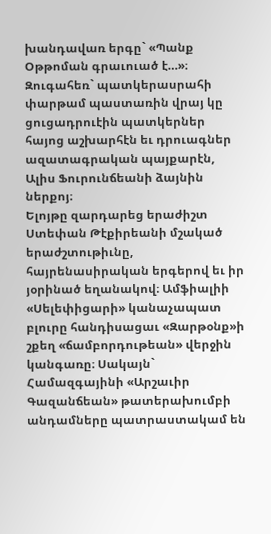խանդավառ երգը` «Պանք Օթթոման գրաւուած է…»։ Զուգահեռ` պատկերասրահի փարթամ պաստառին վրայ կը ցուցադրուէին պատկերներ հայոց աշխարհէն եւ դրուագներ ազատագրական պայքարէն, Ալիս Ֆուրունճեանի ձայնին ներքոյ։
Ելոյթը զարդարեց երաժիշտ Ստեփան Թէքիրեանի մշակած երաժշտութիւնը, հայրենասիրական երգերով եւ իր յօրինած եղանակով։ Ամֆիալիի «Սելեփիցարի» կանաչապատ բլուրը հանդիսացաւ «Զարթօնք»ի շքեղ «ճամբորդութեան» վերջին կանգառը։ Սակայն` Համազգայինի «Արշաւիր Գազանճեան» թատերախումբի անդամները պատրաստակամ են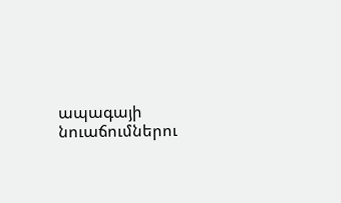ապագայի նուաճումներու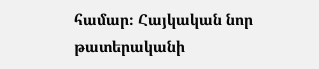համար։ Հայկական նոր թատերականի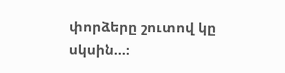փորձերը շուտով կը սկսին…։